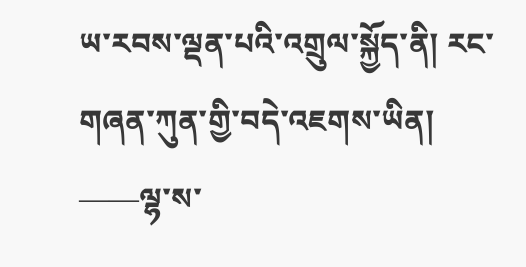ཡ་རབས་ལྡན་པའི་འགྲུལ་སྐྱོད་ནི། རང་གཞན་ཀུན་གྱི་བདེ་འཇགས་ཡིན།
——ལྷ་ས་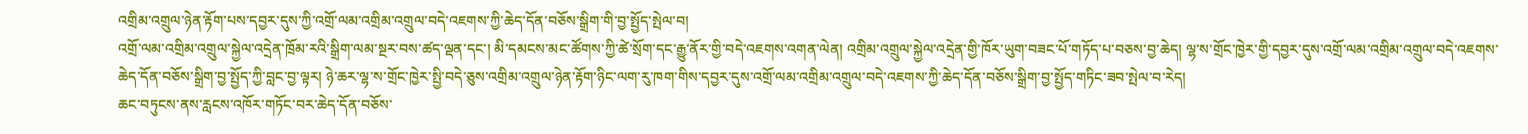འགྲིམ་འགྲུལ་ཉེན་རྟོག་པས་དབྱར་དུས་ཀྱི་འགྲོ་ལམ་འགྲིམ་འགྲུལ་བདེ་འཇགས་ཀྱི་ཆེད་དོན་བཅོས་སྒྲིག་གི་བྱ་སྤྱོད་སྤེལ་བ།
འགྲོ་ལམ་འགྲིམ་འགྲུལ་སྐྱེལ་འདྲེན་ཁྲོམ་རའི་སྒྲིག་ལམ་སྔར་བས་ཚད་ལྡན་དང་། མི་དམངས་མང་ཚོགས་ཀྱི་ཚེ་སྲོག་དང་རྒྱུ་ནོར་གྱི་བདེ་འཇགས་འགན་ལེན། འགྲིམ་འགྲུལ་སྐྱེལ་འདྲེན་གྱི་ཁོར་ཡུག་བཟང་པོ་གཏོད་པ་བཅས་བྱ་ཆེད། ལྷ་ས་གྲོང་ཁྱེར་གྱི་དབྱར་དུས་འགྲོ་ལམ་འགྲིམ་འགྲུལ་བདེ་འཇགས་ཆེད་དོན་བཅོས་སྒྲིག་བྱ་སྤྱོད་ཀྱི་བླང་བྱ་ལྟར། ཉེ་ཆར་ལྷ་ས་གྲོང་ཁྱེར་སྤྱི་བདེ་ཅུས་འགྲིམ་འགྲུལ་ཉེན་རྟོག་ཉིང་ལག་རུ་ཁག་གིས་དབྱར་དུས་འགྲོ་ལམ་འགྲིམ་འགྲུལ་བདེ་འཇགས་ཀྱི་ཆེད་དོན་བཅོས་སྒྲིག་བྱ་སྤྱོད་གཏིང་ཟབ་སྤེལ་བ་རེད།
ཆང་བཏུངས་ནས་རླངས་འཁོར་གཏོང་བར་ཆེད་དོན་བཅོས་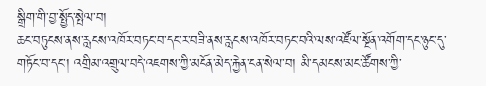སྒྲིག་གི་བྱ་སྤྱོད་སྤེལ་བ།
ཆང་བཏུངས་ནས་རླངས་འཁོར་བཏང་བ་དང་ར་བཟི་ནས་རླངས་འཁོར་བཏང་བའི་ལས་འཛོལ་སྔོན་འགོག་དང་ཉུང་དུ་གཏོང་བ་དང་། འགྲིམ་འགྲུལ་བདེ་འཇགས་ཀྱི་མངོན་མེད་རྐྱེན་ངན་སེལ་བ། མི་དམངས་མང་ཚོགས་ཀྱི་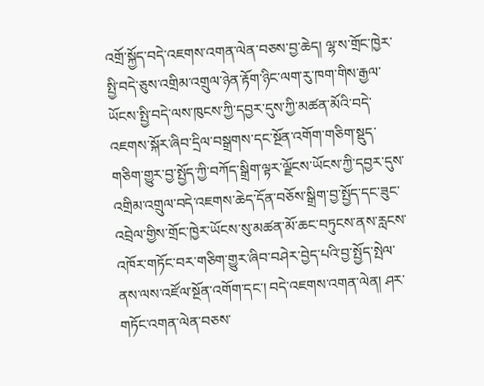འགྲོ་སྐྱོད་བདེ་འཇགས་འགན་ལེན་བཅས་བྱ་ཆེད། ལྷ་ས་གྲོང་ཁྱེར་སྤྱི་བདེ་ཅུས་འགྲིམ་འགྲུལ་ཉེན་རྟོག་ཉིང་ལག་རུ་ཁག་གིས་རྒྱལ་ཡོངས་སྤྱི་བདེ་ལས་ཁུངས་ཀྱི་དབྱར་དུས་ཀྱི་མཚན་མོའི་བདེ་འཇགས་སྐོར་ཞིབ་དྲིལ་བསྒྲགས་དང་སྔོན་འགོག་གཅིག་སྡུད་གཅིག་གྱུར་བྱ་སྤྱོད་ཀྱི་བཀོད་སྒྲིག་ལྟར་ལྗོངས་ཡོངས་ཀྱི་དབྱར་དུས་འགྲིམ་འགྲུལ་བདེ་འཇགས་ཆེད་དོན་བཅོས་སྒྲིག་བྱ་སྤྱོད་དང་ཟུང་འབྲེལ་གྱིས་གྲོང་ཁྱེར་ཡོངས་སུ་མཚན་མོ་ཆང་བཏུངས་ནས་རླངས་འཁོར་གཏོང་བར་གཅིག་གྱུར་ཞིབ་བཤེར་བྱེད་པའི་བྱ་སྤྱོད་སྤེལ་ནས་ལས་འཛོལ་སྔོན་འགོག་དང་། བདེ་འཇགས་འགན་ལེན། ཤར་གཏོང་འགན་ལེན་བཅས་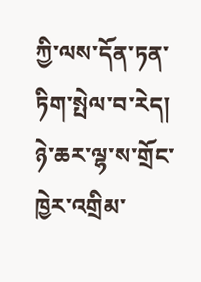ཀྱི་ལས་དོན་ཏན་ཏིག་སྤེལ་བ་རེད།
ཉེ་ཆར་ལྷ་ས་གྲོང་ཁྱེར་འགྲིམ་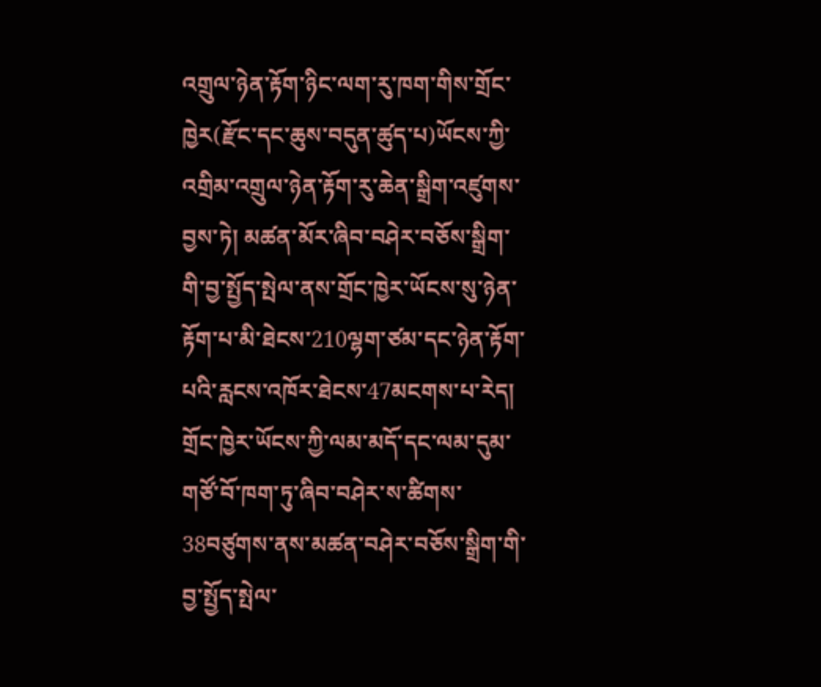འགྲུལ་ཉེན་རྟོག་ཉིང་ལག་རུ་ཁག་གིས་གྲོང་ཁྱེར(རྫོང་དང་ཆུས་བདུན་ཚུད་པ)ཡོངས་ཀྱི་འགྲིམ་འགྲུལ་ཉེན་རྟོག་རུ་ཆེན་སྒྲིག་འཛུགས་བྱས་ཏེ། མཚན་མོར་ཞིབ་བཤེར་བཅོས་སྒྲིག་གི་བྱ་སྤྱོད་སྤེལ་ནས་གྲོང་ཁྱེར་ཡོངས་སུ་ཉེན་རྟོག་པ་མི་ཐེངས་210ལྷག་ཙམ་དང་ཉེན་རྟོག་པའི་རླངས་འཁོར་ཐེངས་47མངགས་པ་རེད། གྲོང་ཁྱེར་ཡོངས་ཀྱི་ལམ་མདོ་དང་ལམ་དུམ་གཙོ་བོ་ཁག་ཏུ་ཞིབ་བཤེར་ས་ཚིགས་38བཙུགས་ནས་མཚན་བཤེར་བཅོས་སྒྲིག་གི་བྱ་སྤྱོད་སྤེལ་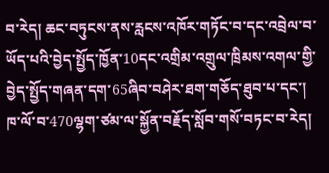བ་རེད། ཆང་བཏུངས་ནས་རླངས་འཁོར་གཏོང་བ་དང་འབྲེལ་བ་ཡོད་པའི་བྱེད་སྤྱོད་ཁྱོན་10དང་འགྲིམ་འགྲུལ་ཁྲིམས་འགལ་གྱི་བྱེད་སྤྱོད་གཞན་དག་65ཞིབ་བཤེར་ཐག་གཅོད་ཐུབ་པ་དང་། ཁ་ལོ་བ་470ལྷག་ཙམ་ལ་སྐྱོན་བརྗོད་སློབ་གསོ་བཏང་བ་རེད།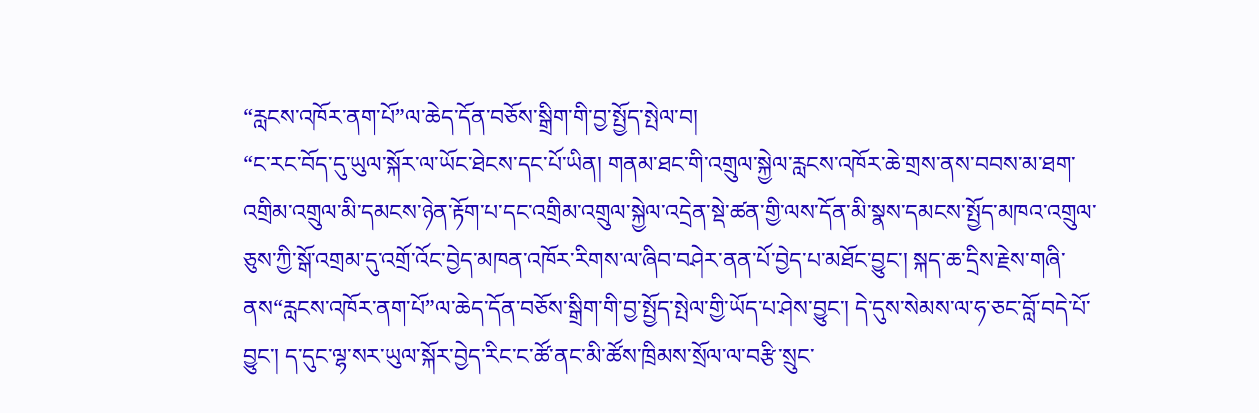“རླངས་འཁོར་ནག་པོ”ལ་ཆེད་དོན་བཅོས་སྒྲིག་གི་བྱ་སྤྱོད་སྤེལ་བ།
“ང་རང་བོད་དུ་ཡུལ་སྐོར་ལ་ཡོང་ཐེངས་དང་པོ་ཡིན། གནམ་ཐང་གི་འགྲུལ་སྐྱེལ་རླངས་འཁོར་ཆེ་གྲས་ནས་བབས་མ་ཐག་འགྲིམ་འགྲུལ་མི་དམངས་ཉེན་རྟོག་པ་དང་འགྲིམ་འགྲུལ་སྐྱེལ་འདྲེན་སྡེ་ཚན་གྱི་ལས་དོན་མི་སྣས་དམངས་སྤྱོད་མཁའ་འགྲུལ་ཅུས་ཀྱི་སྒོ་འགྲམ་དུ་འགྲོ་འོང་བྱེད་མཁན་འཁོར་རིགས་ལ་ཞིབ་བཤེར་ནན་པོ་བྱེད་པ་མཐོང་བྱུང་། སྐད་ཆ་དྲིས་རྗེས་གཞི་ནས“རླངས་འཁོར་ནག་པོ”ལ་ཆེད་དོན་བཅོས་སྒྲིག་གི་བྱ་སྤྱོད་སྤེལ་གྱི་ཡོད་པ་ཤེས་བྱུང་། དེ་དུས་སེམས་ལ་ཧ་ཅང་བློ་བདེ་པོ་བྱུང་། ད་དུང་ལྷ་སར་ཡུལ་སྐོར་བྱེད་རིང་ང་ཚོ་ནང་མི་ཚོས་ཁྲིམས་སྲོལ་ལ་བརྩི་སྲུང་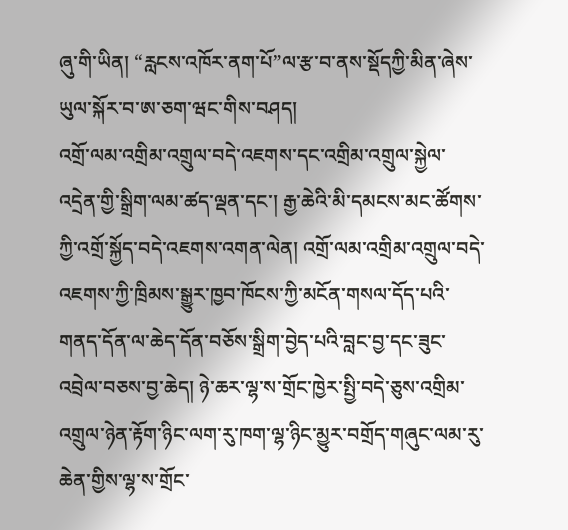ཞུ་གི་ཡིན། “རླངས་འཁོར་ནག་པོ”ལ་རྩ་བ་ནས་སྡོདཀྱི་མིན་ཞེས་ཡུལ་སྐོར་བ་ཨ་ཅག་ཝང་གིས་བཤད།
འགྲོ་ལམ་འགྲིམ་འགྲུལ་བདེ་འཇགས་དང་འགྲིམ་འགྲུལ་སྐྱེལ་འདྲེན་གྱི་སྒྲིག་ལམ་ཚད་ལྡན་དང་། རྒྱ་ཆེའི་མི་དམངས་མང་ཚོགས་ཀྱི་འགྲོ་སྐྱོད་བདེ་འཇགས་འགན་ལེན། འགྲོ་ལམ་འགྲིམ་འགྲུལ་བདེ་འཇགས་ཀྱི་ཁྲིམས་སྒྱུར་ཁྱབ་ཁོངས་ཀྱི་མངོན་གསལ་དོད་པའི་གནད་དོན་ལ་ཆེད་དོན་བཅོས་སྒྲིག་བྱེད་པའི་བླང་བྱ་དང་ཟུང་འབྲེལ་བཅས་བྱ་ཆེད། ཉེ་ཆར་ལྷ་ས་གྲོང་ཁྱེར་སྤྱི་བདེ་ཅུས་འགྲིམ་འགྲུལ་ཉེན་རྟོག་ཉིང་ལག་རུ་ཁག་ལྷ་ཉིང་མྱུར་བགྲོད་གཞུང་ལམ་རུ་ཆེན་གྱིས་ལྷ་ས་གྲོང་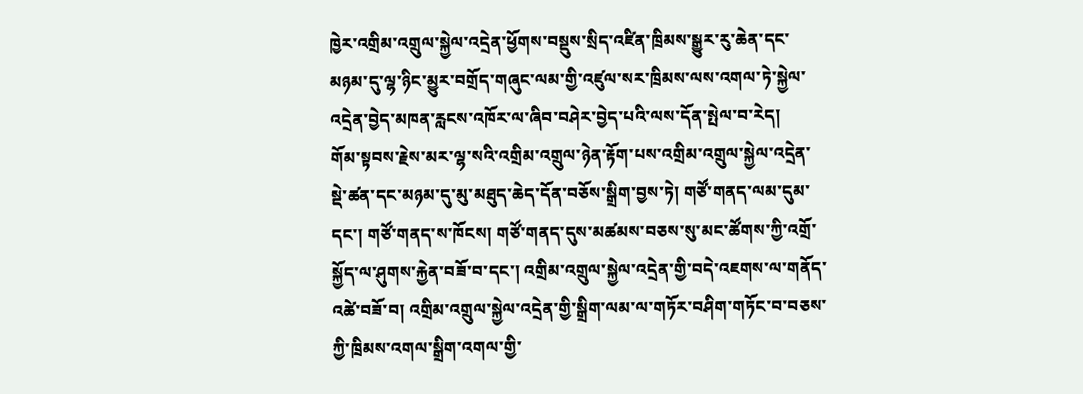ཁྱེར་འགྲིམ་འགྲུལ་སྐྱེལ་འདྲེན་ཕྱོགས་བསྡུས་སྲིད་འཛིན་ཁྲིམས་སྒྱུར་རུ་ཆེན་དང་མཉམ་དུ་ལྷ་ཉིང་མྱུར་བགྲོད་གཞུང་ལམ་གྱི་འཛུལ་སར་ཁྲིམས་ལས་འགལ་ཏེ་སྐྱེལ་འདྲེན་བྱེད་མཁན་རླངས་འཁོར་ལ་ཞིབ་བཤེར་བྱེད་པའི་ལས་དོན་སྤེལ་བ་རེད།
གོམ་སྟབས་རྗེས་མར་ལྷ་སའི་འགྲིམ་འགྲུལ་ཉེན་རྟོག་པས་འགྲིམ་འགྲུལ་སྐྱེལ་འདྲེན་སྡེ་ཚན་དང་མཉམ་དུ་མུ་མཐུད་ཆེད་དོན་བཅོས་སྒྲིག་བྱས་ཏེ། གཙོ་གནད་ལམ་དུམ་དང་། གཙོ་གནད་ས་ཁོངས། གཙོ་གནད་དུས་མཚམས་བཅས་སུ་མང་ཚོགས་ཀྱི་འགྲོ་སྐྱོད་ལ་ཤུགས་རྐྱེན་བཟོ་བ་དང་། འགྲིམ་འགྲུལ་སྐྱེལ་འདྲེན་གྱི་བདེ་འཇགས་ལ་གནོད་འཚེ་བཟོ་བ། འགྲིམ་འགྲུལ་སྐྱེལ་འདྲེན་གྱི་སྒྲིག་ལམ་ལ་གཏོར་བཤིག་གཏོང་བ་བཅས་ཀྱི་ཁྲིམས་འགལ་སྒྲིག་འགལ་གྱི་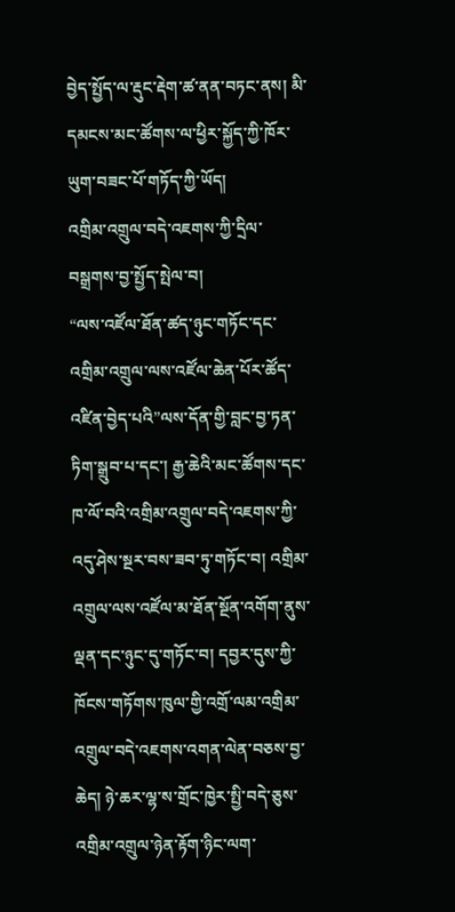བྱེད་སྤྱོད་ལ་རྡུང་རྡེག་ཚ་ནན་བཏང་ནས། མི་དམངས་མང་ཚོགས་ལ་ཕྱིར་སྐྱོད་ཀྱི་ཁོར་ཡུག་བཟང་པོ་གཏོད་ཀྱི་ཡོད།
འགྲིམ་འགྲུལ་བདེ་འཇགས་ཀྱི་དྲིལ་བསྒྲགས་བྱ་སྤྱོད་སྤེལ་བ།
“ལས་འཛོལ་ཐོན་ཚད་ཉུང་གཏོང་དང་འགྲིམ་འགྲུལ་ལས་འཛོལ་ཆེན་པོར་ཚོད་འཛིན་བྱེད་པའི”ལས་དོན་གྱི་བླང་བྱ་ཏན་ཏིག་སྒྲུབ་པ་དང་། རྒྱ་ཆེའི་མང་ཚོགས་དང་ཁ་ལོ་བའི་འགྲིམ་འགྲུལ་བདེ་འཇགས་ཀྱི་འདུ་ཤེས་སྔར་བས་ཟབ་ཏུ་གཏོང་བ། འགྲིམ་འགྲུལ་ལས་འཛོལ་མ་ཐོན་སྔོན་འགོག་ནུས་ལྡན་དང་ཉུང་དུ་གཏོང་བ། དབྱར་དུས་ཀྱི་ཁོངས་གཏོགས་ཁུལ་གྱི་འགྲོ་ལམ་འགྲིམ་འགྲུལ་བདེ་འཇགས་འགན་ལེན་བཅས་བྱ་ཆེད། ཉེ་ཆར་ལྷ་ས་གྲོང་ཁྱེར་སྤྱི་བདེ་ཅུས་འགྲིམ་འགྲུལ་ཉེན་རྟོག་ཉིང་ལག་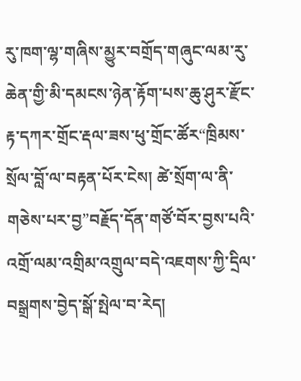རུ་ཁག་ལྷ་གཞིས་མྱུར་བགྲོད་གཞུང་ལམ་རུ་ཆེན་གྱི་མི་དམངས་ཉེན་རྟོག་པས་ཆུ་ཤུར་རྫོང་རྟ་དཀར་གྲོང་རྡལ་ཟས་ཕུ་གྲོང་ཚོར“ཁྲིམས་སྲོལ་བློ་ལ་བརྟན་པོར་ངེས། ཚེ་སྲོག་ལ་ནི་གཅེས་པར་བྱ”བརྗོད་དོན་གཙོ་བོར་བྱས་པའི་འགྲོ་ལམ་འགྲིམ་འགྲུལ་བདེ་འཇགས་ཀྱི་དྲིལ་བསྒྲགས་བྱེད་སྒོ་སྤེལ་བ་རེད།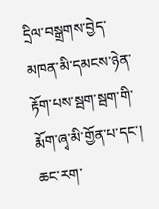དྲིལ་བསྒྲགས་བྱེད་མཁན་མི་དམངས་ཉེན་རྟོག་པས་སྦག་སྦག་གི་རྨོག་ཞྭ་མི་གྱོན་པ་དང་། ཆང་རག་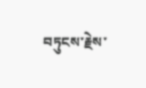བཏུངས་རྗེས་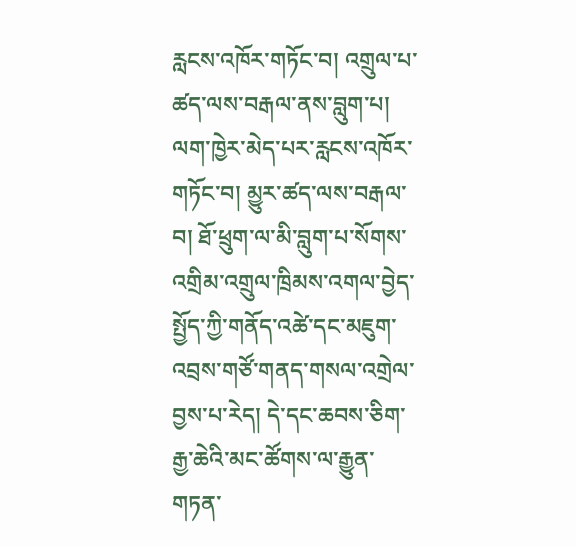རླངས་འཁོར་གཏོང་བ། འགྲུལ་པ་ཚད་ལས་བརྒལ་ནས་བླུག་པ། ལག་ཁྱེར་མེད་པར་རླངས་འཁོར་གཏོང་བ། མྱུར་ཚད་ལས་བརྒལ་བ། ཐོ་ཕྲུག་ལ་མི་བླུག་པ་སོགས་འགྲིམ་འགྲུལ་ཁྲིམས་འགལ་བྱེད་སྤྱོད་ཀྱི་གནོད་འཚེ་དང་མཇུག་འབྲས་གཙོ་གནད་གསལ་འགྲེལ་བྱས་པ་རེད། དེ་དང་ཆབས་ཅིག་རྒྱ་ཆེའི་མང་ཚོགས་ལ་རྒྱུན་གཏན་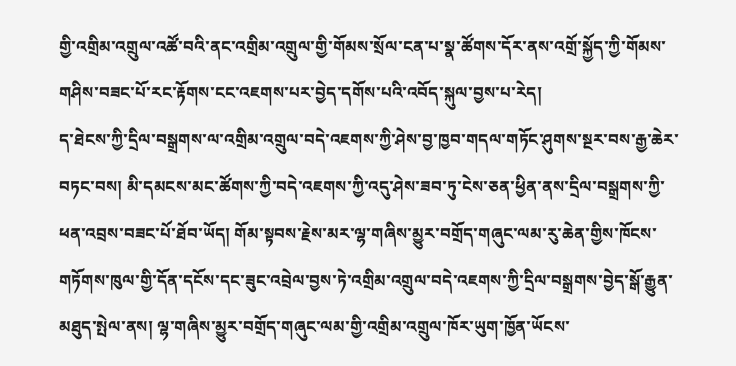གྱི་འགྲིམ་འགྲུལ་འཚོ་བའི་ནང་འགྲིམ་འགྲུལ་གྱི་གོམས་སྲོལ་ངན་པ་སྣ་ཚོགས་དོར་ནས་འགྲོ་སྐྱོད་ཀྱི་གོམས་གཤིས་བཟང་པོ་རང་རྟོགས་ངང་འཇགས་པར་བྱེད་དགོས་པའི་འབོད་སྐུལ་བྱས་པ་རེད།
ད་ཐེངས་ཀྱི་དྲིལ་བསྒྲགས་ལ་འགྲིམ་འགྲུལ་བདེ་འཇགས་ཀྱི་ཤེས་བྱ་ཁྱབ་གདལ་གཏོང་ཤུགས་སྔར་བས་རྒྱ་ཆེར་བཏང་བས། མི་དམངས་མང་ཚོགས་ཀྱི་བདེ་འཇགས་ཀྱི་འདུ་ཤེས་ཟབ་ཏུ་ངེས་ཅན་ཕྱིན་ནས་དྲིལ་བསྒྲགས་ཀྱི་ཕན་འབྲས་བཟང་པོ་ཐོབ་ཡོད། གོམ་སྟབས་རྗེས་མར་ལྷ་གཞིས་མྱུར་བགྲོད་གཞུང་ལམ་རུ་ཆེན་གྱིས་ཁོངས་གཏོགས་ཁུལ་གྱི་དོན་དངོས་དང་ཟུང་འབྲེལ་བྱས་ཏེ་འགྲིམ་འགྲུལ་བདེ་འཇགས་ཀྱི་དྲིལ་བསྒྲགས་བྱེད་སྒོ་རྒྱུན་མཐུད་སྤེལ་ནས། ལྷ་གཞིས་མྱུར་བགྲོད་གཞུང་ལམ་གྱི་འགྲིམ་འགྲུལ་ཁོར་ཡུག་ཁྱོན་ཡོངས་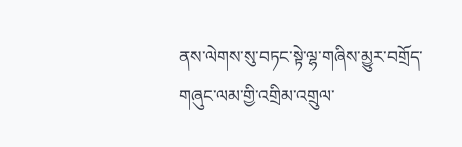ནས་ལེགས་སུ་བཏང་སྟེ་ལྷ་གཞིས་མྱུར་བགྲོད་གཞུང་ལམ་གྱི་འགྲིམ་འགྲུལ་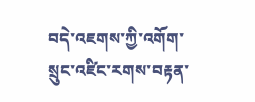བདེ་འཇགས་ཀྱི་འགོག་སྲུང་འཛིང་རགས་བརྟན་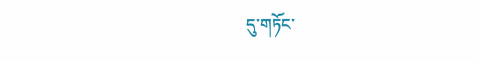དུ་གཏོང་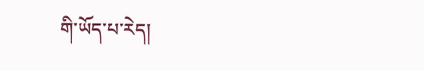གི་ཡོད་པ་རེད།